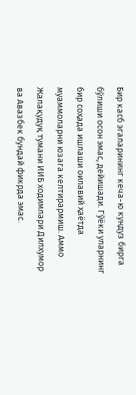Бир касб эгаларининг кеча-ю кундуз бирга бўлиши осон эмас, дейишади. Гўёки уларнинг бир соҳада ишлаши оилавий ҳаётда муаммоларни юзага келтирармиш. Аммо Жалақудуқ тумани ИИБ ходимлари Дилхумор ва Авазбек бундай фикрда эмас.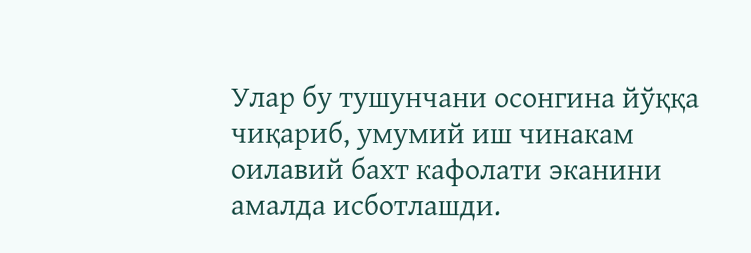Улар бу тушунчани осонгина йўққа чиқариб, умумий иш чинакам оилавий бахт кафолати эканини амалда исботлашди.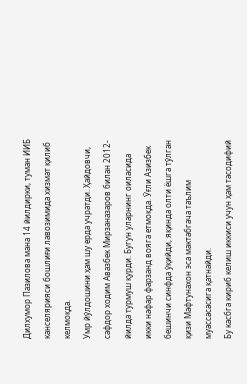Дилхумор Пазилова мана 14 йилдирки, туман ИИБ канселярияси бошлиғи лавозимида хизмат қилиб келмоқда.
Умр йўлдошини ҳам шу ерда учратди. Ҳайдовчи, сафдор ходим Авазбек Мирзаназаров билан 2012-йилда турмуш қурди. Бугун уларнинг оиласида икки нафар фарзанд вояга етмоқда. Ўғли Азизбек бешинчи синфда ўқийди, яқинда олти ёшга тўлган қизи Мафтунахон эса мактабгача таълим муассасасига қатнайди.
Бу касбга кириб келиш иккиси учун ҳам тасодифий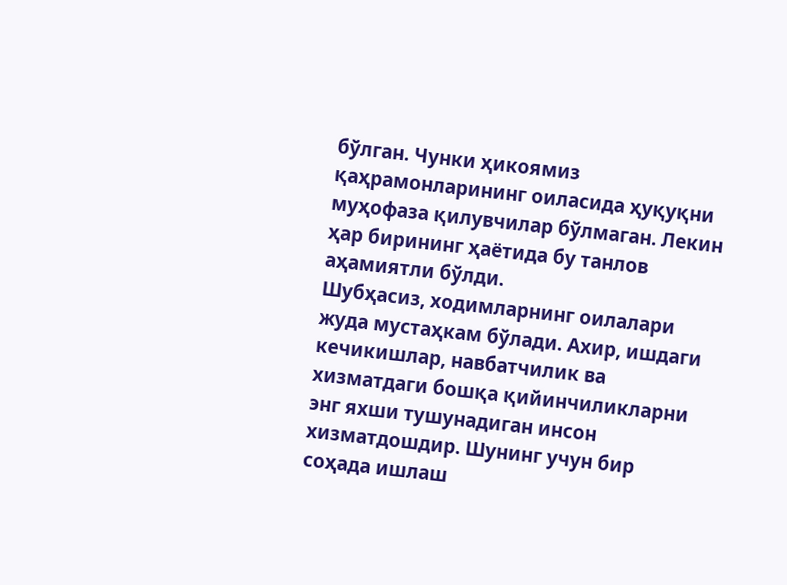бўлган. Чунки ҳикоямиз қаҳрамонларининг оиласида ҳуқуқни муҳофаза қилувчилар бўлмаган. Лекин ҳар бирининг ҳаётида бу танлов аҳамиятли бўлди.
Шубҳасиз, ходимларнинг оилалари жуда мустаҳкам бўлади. Ахир, ишдаги кечикишлар, навбатчилик ва хизматдаги бошқа қийинчиликларни энг яхши тушунадиган инсон хизматдошдир. Шунинг учун бир соҳада ишлаш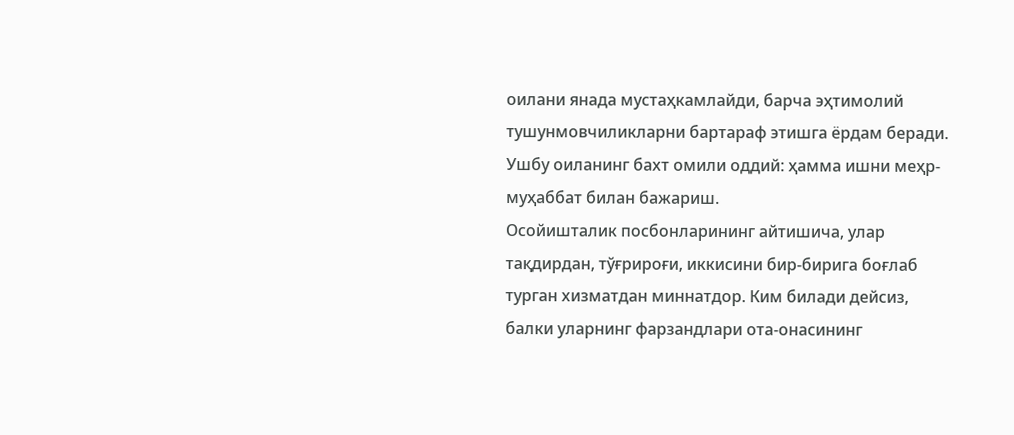оилани янада мустаҳкамлайди, барча эҳтимолий тушунмовчиликларни бартараф этишга ёрдам беради.
Ушбу оиланинг бахт омили оддий: ҳамма ишни меҳр-муҳаббат билан бажариш.
Осойишталик посбонларининг айтишича, улар тақдирдан, тўғрироғи, иккисини бир-бирига боғлаб турган хизматдан миннатдор. Ким билади дейсиз, балки уларнинг фарзандлари ота-онасининг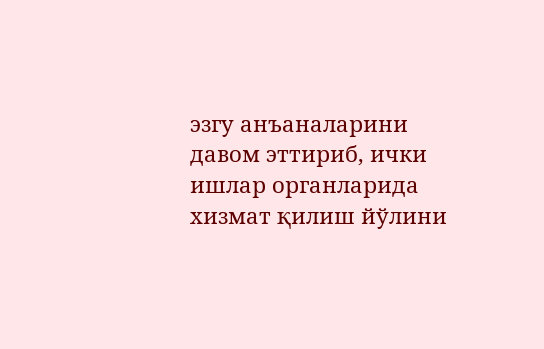эзгу анъаналарини давом эттириб, ички ишлар органларида хизмат қилиш йўлини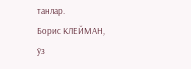танлар.
Борис КЛЕЙМАН,
ўз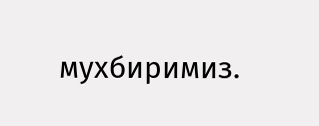мухбиримиз.